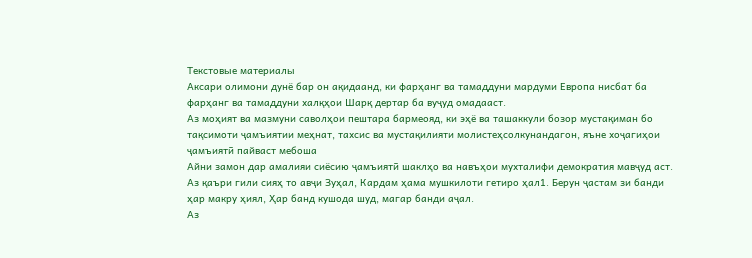Текстовые материалы
Аксари олимони дунё бар он ақидаанд, ки фарҳанг ва тамаддуни мардуми Европа нисбат ба фарҳанг ва тамаддуни халқҳои Шарқ дертар ба вуҷуд омадааст.
Аз моҳият ва мазмуни саволҳои пештара бармеояд, ки эҳё ва ташаккули бозор мустақиман бо тақсимоти ҷамъиятии меҳнат, тахсис ва мустақилияти молистеҳсолкунандагон, яъне хоҷагиҳои ҷамъиятӣ пайваст мебоша
Айни замон дар амалияи сиёсию ҷамъиятӣ шаклҳо ва навъҳои мухталифи демократия мавҷуд аст.
Аз қаъри гили сияҳ то авҷи Зуҳал, Кардам ҳама мушкилоти гетиро ҳал1. Берун ҷастам зи банди ҳар макру ҳиял, Ҳар банд кушода шуд, магар банди аҷал.
Аз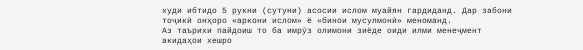худи ибтидо 5 рукни (сутуни) асосии ислом муайян гардиданд. Дар забони тоҷикӣ онҳоро «аркони ислом» ё «бинои мусулмонӣ» меноманд.
Аз таърихи пайдоиш то ба имрӯз олимони зиёде оиди илми менеҷмент акидаҳои хешро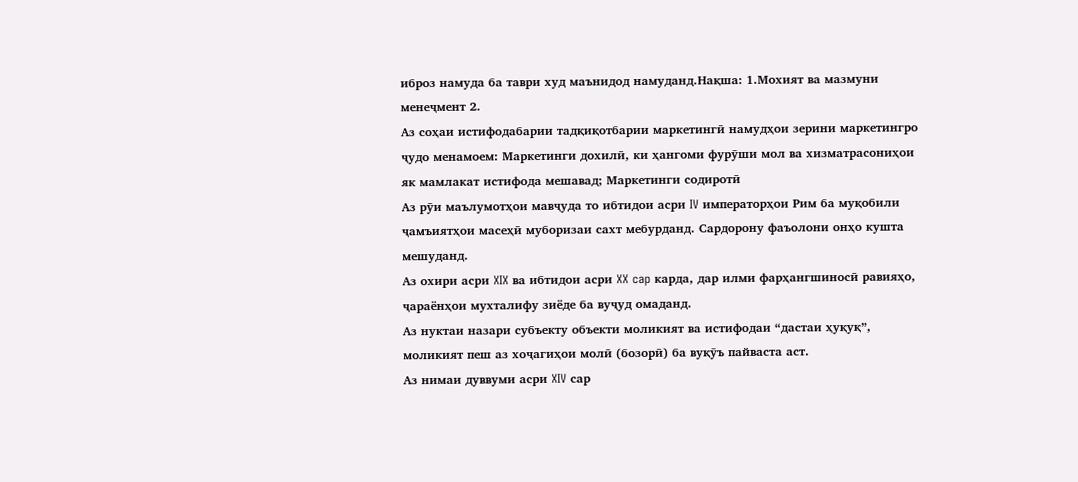иброз намуда ба таври худ маънидод намуданд.Нақша: 1.Мохият ва мазмуни менеҷмент 2.
Аз соҳаи истифодабарии тадқиқотбарии маркетингӣ намудҳои зерини маркетингро ҷудо менамоем: Маркетинги дохилӣ, ки ҳангоми фурӯши мол ва хизматрасониҳои як мамлакат истифода мешавад; Маркетинги содиротӣ
Аз рӯи маълумотҳои мавҷуда то ибтидои асри IV императорҳои Рим ба муқобили ҷамъиятҳои масеҳӣ муборизаи сахт мебурданд. Сардорону фаъолони онҳо кушта мешуданд.
Аз охири асри XIX ва ибтидои асри XX cap карда, дар илми фарҳангшиносӣ равияҳо, ҷараёнҳои мухталифу зиёде ба вуҷуд омаданд.
Аз нуктаи назари субъекту объекти моликият ва истифодаи “дастаи ҳуқуқ”, моликият пеш аз хоҷагиҳои молӣ (бозорӣ) ба вуқӯъ пайваста аст.
Аз нимаи дуввуми асри XIV сар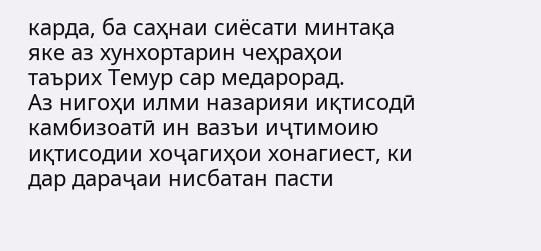карда, ба саҳнаи сиёсати минтақа яке аз хунхортарин чеҳраҳои таърих Темур сар медарорад.
Аз нигоҳи илми назарияи иқтисодӣ камбизоатӣ ин вазъи иҷтимоию иқтисодии хоҷагиҳои хонагиест, ки дар дараҷаи нисбатан пасти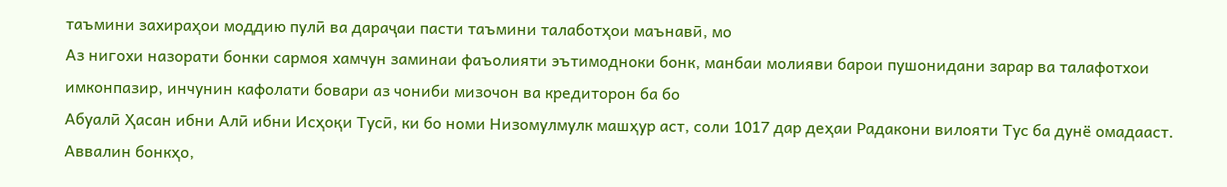таъмини захираҳои моддию пулӣ ва дараҷаи пасти таъмини талаботҳои маънавӣ, мо
Аз нигохи назорати бонки сармоя хамчун заминаи фаъолияти эътимодноки бонк, манбаи молияви барои пушонидани зарар ва талафотхои имконпазир, инчунин кафолати бовари аз чониби мизочон ва кредиторон ба бо
Абуалӣ Ҳасан ибни Алӣ ибни Исҳоқи Тусӣ, ки бо номи Низомулмулк машҳур аст, соли 1017 дар деҳаи Радакони вилояти Тус ба дунё омадааст.
Аввалин бонкҳо,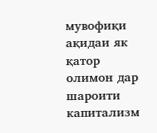мувофиқи ақидаи як қатор олимон дар шароити капитализм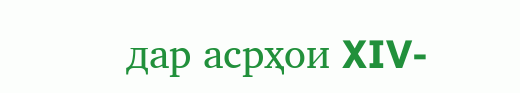дар асрҳои XIV-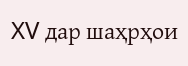XV дар шаҳрҳои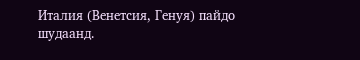Италия (Венетсия, Генуя) пайдо шудаанд.